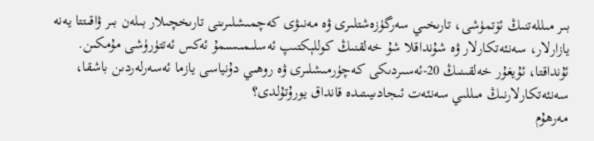بىر مىللەتنىڭ ئۆتمۈشى، تارىخىي سەرگۈزەشتلىرى ۋە مەنىۋى كەچمىشلىرىنى تارىخچىلار بىلەن بىر ۋاقىتتا يەنە يازارلار، سەنئەتكارلار ۋە شۇنداقلا شۇ خەلقنىڭ كوللېكتىپ ئەسلىمىسىمۇ ئەكس ئەتتۈرۈشى مۇمكىن.
ئۇنداقتا، ئۇيغۇر خەلقىنىڭ 20-ئەسىردىكى كەچۈرمىشلىرى ۋە روھىي دۇنياسى يازما ئەسەرلەردىن باشقا، سەنئەتكارلارنىڭ مىللىي سەنئەت ئىجادىيىتىدە قانداق يورۇتۇلدى؟
مەرھۇم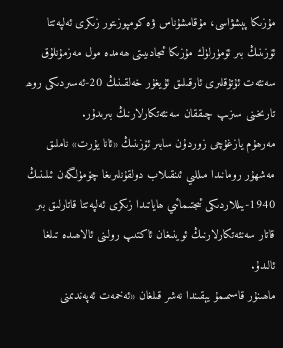مۇزىكا پېشۋاسى، مۇقامشۇناس ۋە كومپوزىتور زىكرى ئەلپەتتا ئۆزىنىڭ بىر ئۆمۈرلۈك مۇزىكا ئىجادىيىتى ھەمدە مول مەزمۇنلۇق سەنئەت ئۇتۇقلىرى ئارقىلىق ئۇيغۇر خەلقىنىڭ 20-ئەسىردىكى روھ تارىخىنى سىزىپ چىققان سەنئەتكارلارنىڭ بىرىدۇر.
مەرھۇم يازغۇچى زوردۇن سابىر ئۆزىنىڭ «ئانا يۇرت» ناملىق مەشھۇر رومانىدا مىللىي ئىنقىلاب دولقۇنلىرىغا چۆمۈلگەن ئىلىنىڭ 1940-يىللاردىكى ئىجتىمائىي ھاياتىدا زىكرى ئەلپەتتا قاتارلىق بىر قاتار سەنئەتكارلارنىڭ ئوينىغان ئاكتىپ رولىنى ئالاھىدە تىلغا ئالىدۇ.
ماھىنۇر قاسىمىمۇ يېقىندا نەشر قىلغان «ئەخمەت ئەپەندىمنى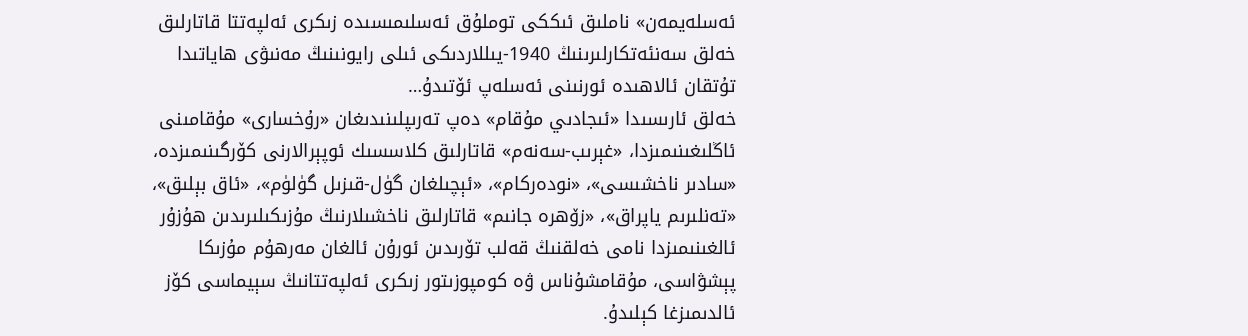ئەسلەيمەن» ناملىق ئىككى توملۇق ئەسلىمىسىدە زىكرى ئەلپەتتا قاتارلىق خەلق سەنئەتكارلىرىنىڭ 1940-يىللاردىكى ئىلى رايونىنىڭ مەنىۋى ھاياتىدا تۇتقان ئالاھىدە ئورنىنى ئەسلەپ ئۆتىدۇ…
خەلق ئارىسىدا «ئىجادىي مۇقام» دەپ تەرىپلىنىدىغان «رۇخسارى» مۇقامىنى ئاڭلىغىنىمىزدا، «غېرىب-سەنەم» قاتارلىق كلاسسىك ئوپېرالارنى كۆرگىنىمىزدە، «سادىر ناخشىسى»، «نودەركام»، «ئېچىلغان گۈل-قىزىل گۈلۈم»، «ئاق بېلىق»، «تەنلىرىم ياپراق»، «زۆھرە جانىم» قاتارلىق ناخشىلارنىڭ مۇزىكىلىرىدىن ھۇزۇر ئالغىنىمىزدا نامى خەلقنىڭ قەلب تۆرىدىن ئورۇن ئالغان مەرھۇم مۇزىكا پېشۋاسى، مۇقامشۇناس ۋە كومپوزىتور زىكرى ئەلپەتتانىڭ سېيماسى كۆز ئالدىمىزغا كېلىدۇ.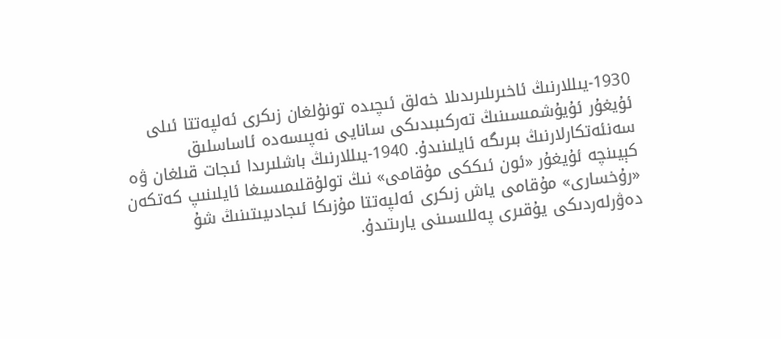1930-يىللارنىڭ ئاخىرىلىرىدىلا خەلق ئىچىدە تونۇلغان زىكرى ئەلپەتتا ئىلى ئۇيغۇر ئۇيۇشمىسىنىڭ تەركىبىدىكى سانايى نەپىسەدە ئاساسلىق سەنئەتكارلارنىڭ بىرىگە ئايلىنىدۇ. 1940-يىللارنىڭ باشلىرىدا ئىجات قىلغان ۋە كېيىنچە ئۇيغۇر «ئون ئىككى مۇقامى» نىڭ تولۇقلىمىسىغا ئايلىنىپ كەتكەن «رۇخسارى» مۇقامى ياش زىكرى ئەلپەتتا مۇزىكا ئىجادىيىتىنىڭ شۇ دەۋرلەردىكى يۇقىرى پەللىسىنى يارىتىدۇ.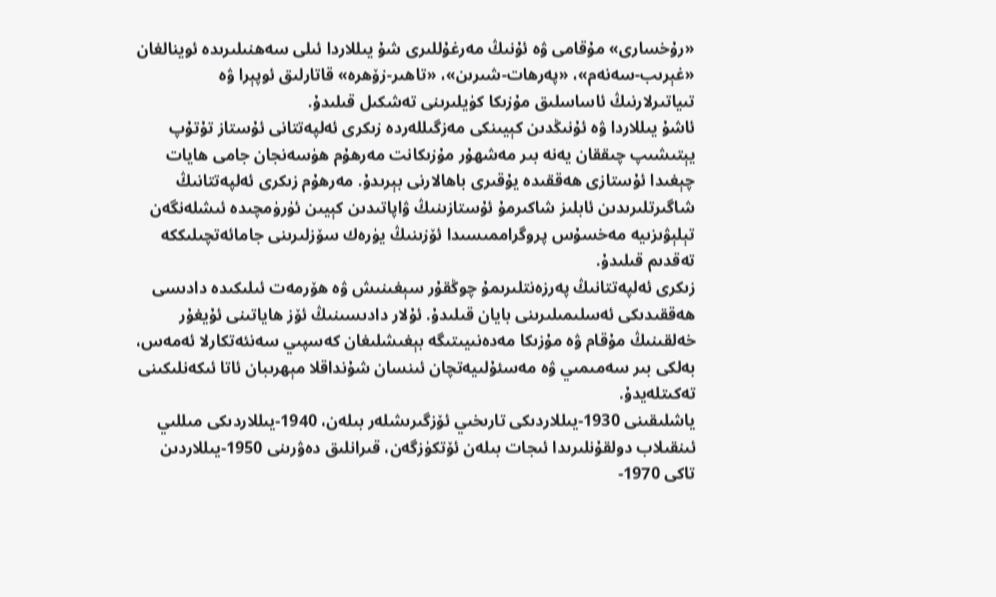«رۇخسارى» مۇقامى ۋە ئۇنىڭ مەرغۇللىرى شۇ يىللاردا ئىلى سەھنىلىرىدە ئوينالغان «غېرىب-سەنەم»، «پەرھات-شىرىن»، «تاھىر-زۆھرە» قاتارلىق ئوپېرا ۋە تىياتىرلارنىڭ ئاساسلىق مۇزىكا كۈيلىرىنى تەشكىل قىلىدۇ.
ئاشۇ يىللاردا ۋە ئۇنىڭدىن كېيىنكى مەزگىللەردە زىكرى ئەلپەتتانى ئۇستاز تۇتۇپ يېتىشىپ چىققان يەنە بىر مەشھۇر مۇزىكانت مەرھۇم ھۈسەنجان جامى ھايات چېغىدا ئۇستازى ھەققىدە يۇقىرى باھالارنى بېرىدۇ. مەرھۇم زىكرى ئەلپەتتانىڭ شاگىرتلىرىدىن ئابلىز شاكىرمۇ ئۇستازىنىڭ ۋاپاتىدىن كېيىن ئۈرۈمچىدە ئىشلەنگەن تېلېۋىزىيە مەخسۇس پروگراممىسىدا ئۆزىنىڭ يۈرەك سۆزلىرىنى جامائەتچىلىككە تەقدىم قىلىدۇ.
زىكرى ئەلپەتتانىڭ پەرزەنتلىرىمۇ چوڭقۇر سېغىنىش ۋە ھۆرمەت ئىلىكىدە دادىسى ھەققىدىكى ئەسلىمىلىرىنى بايان قىلىدۇ. ئۇلار دادىسىنىڭ ئۆز ھاياتىنى ئۇيغۇر خەلقىنىڭ مۇقام ۋە مۇزىكا مەدەنىيىتىگە بېغىشلىغان كەسپىي سەنئەتكارلا ئەمەس، بەلكى بىر سەمىمىي ۋە مەسئۇلىيەتچان ئىنسان شۇنداقلا مېھرىبان ئاتا ئىكەنلىكىنى تەكىتلەيدۇ.
ياشلىقىنى 1930-يىللاردىكى تارىخىي ئۆزگىرىشلەر بىلەن، 1940-يىللاردىكى مىللىي ئىنقىلاب دولقۇنلىرىدا ئىجات بىلەن ئۆتكۈزگەن، قىرانلىق دەۋرىنى 1950-يىللاردىن تاكى 1970-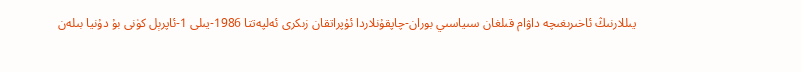يىللارنىڭ ئاخىرىغىچە داۋام قىلغان سىياسىي بوران-چاپقۇنلاردا ئۇپراتقان زىكرى ئەلپەتتا 1986-يىلى 1-ئاپرېل كۈنى بۇ دۇنيا بىلەن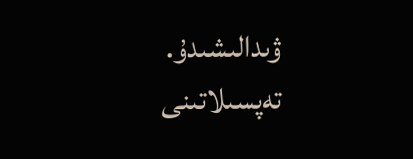ۋىدالىشىدۇ.
تەپسىلاتىنى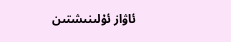ئاۋاز ئۇلىنىشتىن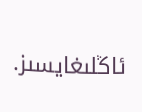ئاڭلىغايسىز.